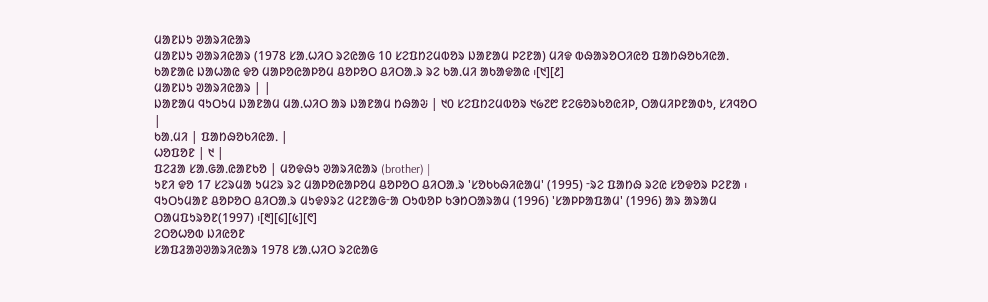ᱢᱟᱱᱡᱩ ᱣᱟᱨᱤᱭᱟᱨ
ᱢᱟᱱᱡᱩ ᱣᱟᱨᱤᱭᱟᱨ (1978 ᱥᱟᱹᱦᱤᱛ ᱨᱮᱭᱟᱜ 10 ᱥᱮᱯᱴᱮᱢᱵᱚᱨ ᱡᱟᱱᱟᱢ ᱞᱮᱱᱟ) ᱢᱤᱫ ᱵᱷᱟᱨᱚᱛᱤᱭᱚ ᱯᱟᱴᱷᱚᱠᱤᱭᱟᱹ ᱠᱟᱱᱟᱭ ᱡᱟᱦᱟᱭ ᱫᱚ ᱢᱟᱞᱚᱭᱟᱞᱚᱢ ᱪᱚᱞᱚᱛ ᱪᱤᱛᱟᱹᱨ ᱨᱮ ᱠᱟᱹᱢᱤ ᱟᱠᱟᱫᱟᱭ ᱾[᱑][᱒]
ᱢᱟᱱᱡᱩ ᱣᱟᱨᱤᱭᱟᱨ | |
ᱡᱟᱱᱟᱢ ᱧᱩᱛᱩᱢ ᱡᱟᱱᱟᱢ ᱢᱟᱹᱦᱤᱛ ᱟᱨ ᱡᱟᱱᱟᱢ ᱴᱷᱟᱶ | ᱑᱐ ᱥᱮᱯᱴᱮᱢᱵᱚᱨ ᱑᱙᱗᱘ ᱱᱮᱜᱚᱨᱠᱚᱭᱤᱞ, ᱛᱟᱢᱤᱞᱱᱟᱰᱩ, ᱥᱤᱧᱚᱛ |
ᱠᱟᱹᱢᱤ | ᱯᱟᱴᱷᱚᱠᱤᱭᱟᱹ |
ᱦᱚᱯᱚᱱ | ᱑ |
ᱯᱮᱲᱟ ᱥᱟᱹᱜᱟᱹᱭᱟᱱᱠᱚ | ᱢᱚᱫᱷᱩ ᱣᱟᱨᱤᱭᱟᱨ (brother) |
ᱩᱱᱤ ᱫᱚ 17 ᱥᱮᱨᱢᱟ ᱩᱢᱮᱨ ᱨᱮ ᱢᱟᱞᱚᱭᱟᱞᱚᱢ ᱪᱚᱞᱚᱛ ᱪᱤᱛᱟᱹᱨ 'ᱥᱚᱠᱠᱷᱤᱭᱟᱢ' (1995) ᱼᱨᱮ ᱯᱟᱴᱷ ᱨᱮᱭ ᱥᱚᱫᱚᱨ ᱞᱮᱱᱟ ᱾ ᱧᱩᱛᱩᱢᱟᱱ ᱪᱚᱞᱚᱛ ᱪᱤᱛᱟᱹᱨ ᱢᱩᱫᱽᱨᱮ ᱢᱮᱱᱟᱜᱼᱟ ᱛᱩᱵᱚᱞ ᱠᱳᱴᱛᱟᱨᱟᱢ (1996) 'ᱥᱟᱞᱞᱟᱯᱟᱢ' (1996) ᱟᱨ ᱟᱨᱟᱢ ᱛᱟᱢᱯᱩᱨᱚᱱ(1997) ᱾[᱓][᱔][᱕][᱖]
ᱮᱛᱚᱦᱚᱵ ᱡᱤᱭᱚᱱ
ᱥᱟᱯᱲᱟᱣᱣᱟᱨᱤᱭᱟᱨ 1978 ᱥᱟᱹᱦᱤᱛ ᱨᱮᱭᱟᱜ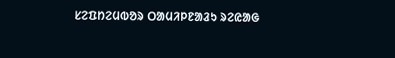ᱥᱮᱯᱴᱮᱢᱵᱚᱨ ᱛᱟᱢᱤᱞᱱᱟᱲᱩ ᱨᱮᱭᱟᱜ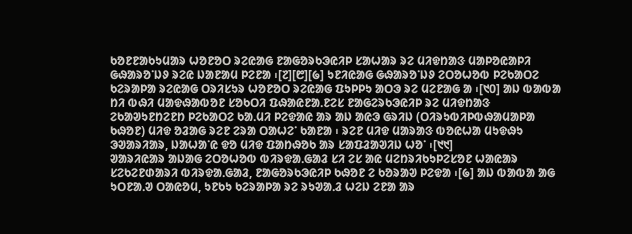ᱠᱚᱱᱱᱟᱠᱩᱢᱟᱨ ᱦᱚᱱᱚᱛ ᱨᱮᱭᱟᱜ ᱱᱟᱜᱚᱨᱠᱳᱭᱤᱞ ᱥᱟᱦᱟᱨ ᱨᱮ ᱢᱤᱫᱴᱟᱝ ᱢᱟᱞᱚᱭᱟᱞᱤ ᱜᱷᱟᱨᱚᱸᱡᱽ ᱨᱮᱭ ᱡᱟᱱᱟᱢ ᱞᱮᱱᱟ ᱾[᱗][᱘][᱙] ᱩᱱᱤᱭᱟᱜ ᱜᱷᱟᱨᱚᱸᱡᱽ ᱮᱛᱚᱦᱚᱵ ᱞᱮᱠᱟᱛᱮ ᱠᱮᱨᱟᱞᱟ ᱨᱮᱭᱟᱜ ᱛᱨᱤᱥᱩᱨ ᱦᱚᱱᱚᱛ ᱨᱮᱭᱟᱜ ᱯᱩᱞᱞᱩ ᱟᱛᱳ ᱨᱮ ᱢᱮᱱᱟᱜ ᱟ ᱾[᱑᱐] ᱟᱡ ᱵᱟᱵᱟ ᱴᱤ ᱵᱷᱤ ᱢᱟᱫᱷᱟᱵᱚᱱ ᱥᱚᱠᱛᱤ ᱯᱷᱟᱭᱱᱟᱹᱱᱮᱥ ᱱᱟᱜᱮᱨᱠᱳᱭᱤᱞ ᱨᱮ ᱢᱤᱫᱴᱟᱝ ᱮᱠᱟᱣᱩᱱᱴᱮᱱᱴ ᱞᱮᱠᱟᱛᱮ ᱠᱟᱹᱢᱤ ᱞᱮᱫᱟᱭ ᱟᱨ ᱟᱡ ᱟᱭᱳ ᱜᱨᱤᱡ (ᱛᱤᱨᱩᱵᱤᱞᱵᱷᱟᱢᱟᱞᱟ ᱠᱷᱚᱱ) ᱢᱤᱫ ᱚᱲᱟᱜ ᱨᱮᱱ ᱮᱨᱟ ᱛᱟᱦᱮᱸ ᱠᱟᱱᱟ ᱾ ᱨᱮᱱ ᱢᱤᱫ ᱢᱟᱨᱟᱝ ᱵᱚᱭᱦᱟ ᱢᱩᱫᱷᱩ ᱳᱣᱟᱨᱤᱟᱨ, ᱡᱟᱦᱟᱸᱭ ᱫᱚ ᱢᱤᱫ ᱯᱟᱴᱷᱚᱠ ᱟᱨ ᱥᱟᱯᱲᱟᱣᱤᱡ ᱦᱚᱸ ᱾[᱑᱑]
ᱣᱟᱨᱤᱭᱟᱨ ᱟᱡᱟᱜ ᱮᱛᱚᱦᱚᱵ ᱵᱤᱨᱫᱟᱹᱜᱟᱲ ᱥᱤ ᱮᱥ ᱟᱭ ᱢᱮᱴᱨᱤᱠᱩᱞᱮᱥᱚᱱ ᱦᱟᱭᱟᱨ ᱥᱮᱠᱮᱱᱰᱟᱨᱤ ᱵᱤᱨᱫᱟᱹᱜᱟᱲ, ᱱᱟᱜᱚᱨᱠᱳᱭᱤᱞ ᱠᱷᱚᱱ ᱮ ᱠᱚᱨᱟᱣ ᱞᱮᱫᱟ ᱾[᱙] ᱟᱡ ᱵᱟᱵᱟ ᱟᱜ ᱩᱛᱱᱟᱹᱣ ᱛᱟᱭᱚᱢ, ᱩᱱᱠᱩ ᱠᱮᱨᱟᱞᱟ ᱨᱮ ᱨᱩᱣᱟᱹᱲ ᱦᱮᱡ ᱮᱱᱟ ᱟᱨ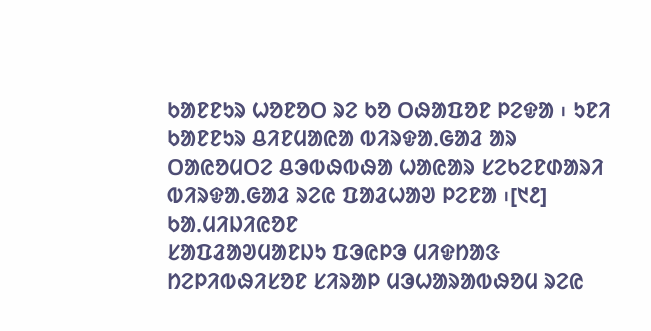ᱠᱟᱱᱱᱩᱨ ᱦᱚᱱᱚᱛ ᱨᱮ ᱠᱚ ᱛᱷᱟᱯᱚᱱ ᱞᱮᱫᱟ ᱾ ᱩᱱᱤ ᱠᱟᱱᱱᱩᱨ ᱪᱤᱱᱢᱟᱭᱟ ᱵᱤᱨᱫᱟᱹᱜᱟᱲ ᱟᱨ ᱛᱟᱭᱚᱢᱛᱮ ᱪᱳᱵᱷᱵᱷᱟ ᱦᱟᱭᱟᱨ ᱥᱮᱠᱮᱱᱰᱟᱨᱤ ᱵᱤᱨᱫᱟᱹᱜᱟᱲ ᱨᱮᱭ ᱯᱟᱲᱦᱟᱣ ᱞᱮᱱᱟ ᱾[᱑᱒]
ᱠᱟᱹᱢᱤᱡᱤᱭᱚᱱ
ᱥᱟᱯᱲᱟᱣᱢᱟᱱᱡᱩ ᱯᱳᱭᱞᱳ ᱢᱤᱫᱴᱟᱝ ᱴᱮᱞᱤᱵᱷᱤᱥᱚᱱ ᱥᱤᱨᱟᱞ ᱢᱳᱦᱟᱨᱟᱵᱷᱚᱢ ᱨᱮᱭ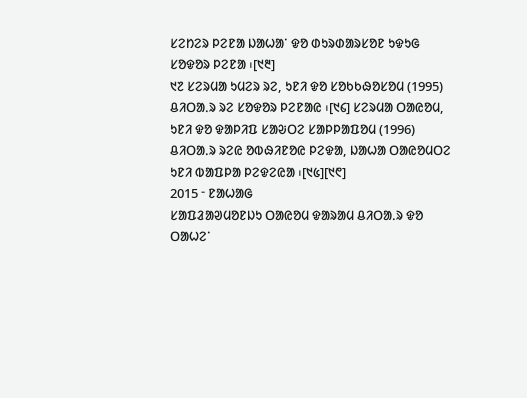ᱥᱮᱴᱮᱨ ᱞᱮᱱᱟ ᱡᱟᱦᱟᱸ ᱫᱚ ᱰᱩᱨᱰᱟᱨᱥᱚᱱ ᱩᱫᱩᱜ ᱥᱚᱫᱚᱨ ᱞᱮᱱᱟ ᱾[᱑᱓]
᱑᱗ ᱥᱮᱨᱢᱟ ᱩᱢᱮᱨ ᱨᱮ, ᱩᱱᱤ ᱫᱚ ᱥᱚᱠᱠᱷᱚᱥᱚᱢ (1995) ᱪᱤᱛᱟᱹᱨ ᱨᱮ ᱥᱚᱫᱚᱨ ᱞᱮᱱᱟᱭ ᱾[᱑᱔] ᱥᱮᱨᱢᱟ ᱛᱟᱭᱚᱢ, ᱩᱱᱤ ᱫᱚ ᱫᱟᱞᱤᱯ ᱥᱟᱶᱛᱮ ᱥᱟᱞᱞᱟᱯᱚᱢ (1996) ᱪᱤᱛᱟᱹᱨ ᱨᱮᱭ ᱚᱵᱷᱤᱱᱚᱭ ᱞᱮᱫᱟ, ᱡᱟᱦᱟ ᱛᱟᱭᱚᱢᱛᱮ ᱩᱱᱤ ᱵᱟᱯᱞᱟ ᱞᱮᱫᱮᱭᱟ ᱾[᱑᱕][᱑᱖]
2015 ᱼ ᱱᱟᱦᱟᱜ
ᱥᱟᱯᱲᱟᱣᱢᱚᱱᱡᱩ ᱛᱟᱭᱚᱢ ᱫᱟᱨᱟᱢ ᱪᱤᱛᱟᱹᱨ ᱫᱚ ᱛᱟᱦᱮᱸ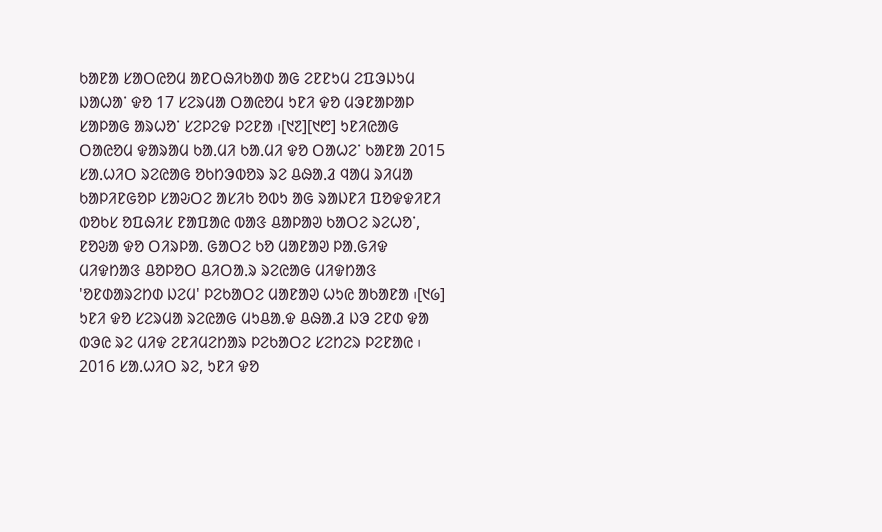ᱠᱟᱱᱟ ᱥᱟᱛᱭᱚᱢ ᱟᱱᱛᱷᱤᱠᱟᱰ ᱟᱜ ᱮᱱᱱᱩᱢ ᱮᱯᱳᱡᱩᱢ ᱡᱟᱦᱟᱸ ᱫᱚ 17 ᱥᱮᱨᱢᱟ ᱛᱟᱭᱚᱢ ᱩᱱᱤ ᱫᱚ ᱢᱳᱱᱟᱞᱟᱞ ᱥᱟᱞᱟᱜ ᱟᱨᱦᱚᱸ ᱥᱮᱞᱮᱫ ᱞᱮᱱᱟ ᱾[᱑᱗][᱑᱘] ᱩᱱᱤᱭᱟᱜ ᱛᱟᱭᱚᱢ ᱫᱟᱨᱟᱢ ᱠᱟᱹᱢᱤ ᱠᱟᱹᱢᱤ ᱫᱚ ᱛᱟᱦᱮᱸ ᱠᱟᱱᱟ 2015 ᱥᱟᱹᱦᱤᱛ ᱨᱮᱭᱟᱜ ᱚᱠᱴᱳᱵᱚᱨ ᱨᱮ ᱪᱷᱟᱹᱲ ᱧᱟᱢ ᱨᱤᱢᱟ ᱠᱟᱞᱤᱱᱜᱚᱞ ᱥᱟᱶᱛᱮ ᱟᱥᱤᱠ ᱚᱵᱩ ᱟᱜ ᱨᱟᱡᱱᱤ ᱯᱚᱫᱫᱤᱱᱤ ᱵᱚᱠᱥ ᱚᱯᱷᱤᱥ ᱱᱟᱯᱟᱭ ᱵᱟᱝ ᱪᱟᱞᱟᱣ ᱠᱟᱛᱮ ᱨᱮᱦᱚᱸ, ᱱᱚᱶᱟ ᱫᱚ ᱛᱤᱨᱞᱟᱹ ᱜᱟᱛᱮ ᱠᱚ ᱢᱟᱱᱟᱣ ᱞᱟᱹᱜᱤᱫ ᱢᱤᱫᱴᱟᱝ ᱪᱚᱞᱚᱛ ᱪᱤᱛᱟᱹᱨ ᱨᱮᱭᱟᱜ ᱢᱤᱫᱴᱟᱝ 'ᱚᱱᱰᱟᱨᱮᱴᱰ ᱡᱮᱢ' ᱞᱮᱠᱟᱛᱮ ᱢᱟᱱᱟᱣ ᱦᱩᱭ ᱟᱠᱟᱱᱟ ᱾[᱑᱙] ᱩᱱᱤ ᱫᱚ ᱥᱮᱨᱢᱟ ᱨᱮᱭᱟᱜ ᱢᱩᱪᱟᱹᱫ ᱪᱷᱟᱹᱲ ᱡᱳ ᱮᱱᱰ ᱫᱟ ᱵᱳᱭ ᱨᱮ ᱢᱤᱫ ᱮᱱᱤᱢᱮᱴᱟᱨ ᱞᱮᱠᱟᱛᱮ ᱥᱮᱴᱮᱨ ᱞᱮᱱᱟᱭ ᱾
2016 ᱥᱟᱹᱦᱤᱛ ᱨᱮ, ᱩᱱᱤ ᱫᱚ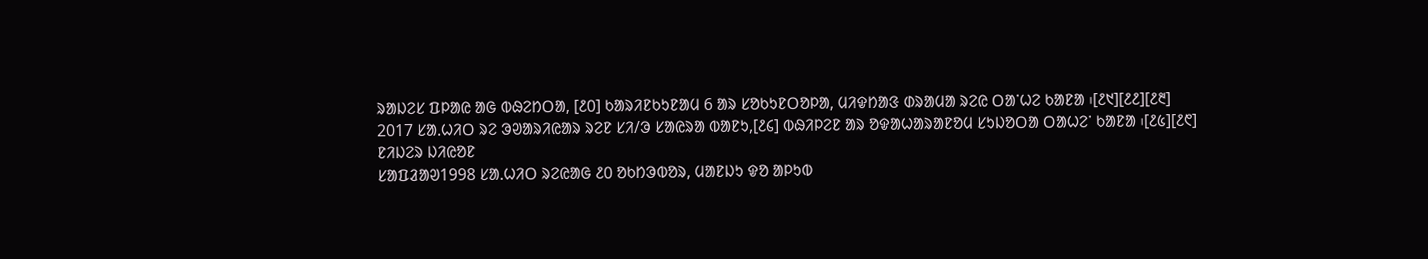ᱨᱟᱡᱮᱥ ᱯᱞᱟᱭ ᱟᱜ ᱵᱷᱮᱴᱛᱟ, [᱒᱐] ᱠᱟᱨᱤᱱᱠᱩᱱᱟᱢ 6 ᱟᱨ ᱥᱚᱠᱩᱱᱛᱚᱞᱟ, ᱢᱤᱫᱴᱟᱝ ᱰᱨᱟᱢᱟ ᱨᱮᱭ ᱛᱟᱸᱦᱮ ᱠᱟᱱᱟ ᱾[᱒᱑][᱒᱒][᱒᱓]
2017 ᱥᱟᱹᱦᱤᱛ ᱨᱮ ᱳᱣᱟᱨᱤᱭᱟᱨ ᱨᱮᱱ ᱥᱤ/ᱳ ᱥᱟᱭᱨᱟ ᱵᱟᱱᱩ,[᱒᱔] ᱵᱷᱤᱞᱮᱱ ᱟᱨ ᱚᱫᱟᱦᱟᱨᱟᱱᱚᱢ ᱥᱩᱡᱚᱛᱟ ᱛᱟᱦᱮᱸ ᱠᱟᱱᱟ ᱾[᱒᱕][᱒᱖]
ᱱᱤᱡᱮᱨ ᱡᱤᱭᱚᱱ
ᱥᱟᱯᱲᱟᱣ1998 ᱥᱟᱹᱦᱤᱛ ᱨᱮᱭᱟᱜ ᱒᱐ ᱚᱠᱴᱳᱵᱚᱨ, ᱢᱟᱱᱡᱩ ᱫᱚ ᱟᱞᱩᱵ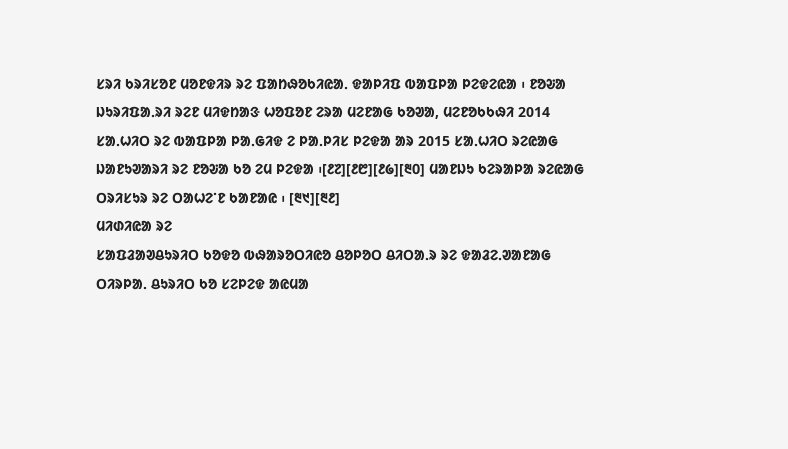ᱥᱨᱤ ᱠᱨᱤᱥᱚᱱ ᱢᱚᱱᱫᱤᱨ ᱨᱮ ᱯᱟᱴᱷᱚᱠᱤᱭᱟᱹ ᱫᱟᱞᱤᱯ ᱵᱟᱯᱞᱟ ᱞᱮᱫᱮᱭᱟ ᱾ ᱱᱚᱶᱟ ᱡᱩᱨᱤᱯᱟᱹᱨᱤ ᱨᱮᱱ ᱢᱤᱫᱴᱟᱝ ᱦᱚᱯᱚᱱ ᱮᱨᱟ ᱢᱮᱱᱟᱜ ᱠᱚᱣᱟ, ᱢᱮᱱᱚᱠᱠᱷᱤ 2014 ᱥᱟᱹᱦᱤᱛ ᱨᱮ ᱵᱟᱯᱞᱟ ᱞᱟᱹᱜᱤᱫ ᱮ ᱞᱟᱹᱞᱤᱥ ᱞᱮᱫᱟ ᱟᱨ 2015 ᱥᱟᱹᱦᱤᱛ ᱨᱮᱭᱟᱜ ᱡᱟᱱᱩᱣᱟᱨᱤ ᱨᱮ ᱱᱚᱶᱟ ᱠᱚ ᱮᱢ ᱞᱮᱫᱟ ᱾[᱒᱗][᱒᱘][᱒᱙][᱓᱐] ᱢᱟᱱᱡᱩ ᱠᱮᱨᱟᱞᱟ ᱨᱮᱭᱟᱜ ᱛᱨᱤᱥᱩᱨ ᱨᱮ ᱛᱟᱦᱮᱸᱱ ᱠᱟᱱᱟᱭ ᱾ [᱓᱑][᱓᱒]
ᱢᱤᱰᱤᱭᱟ ᱨᱮ
ᱥᱟᱯᱲᱟᱣᱪᱩᱨᱤᱛ ᱠᱚᱫᱚ ᱵᱷᱟᱨᱚᱛᱤᱭᱚ ᱪᱚᱞᱚᱛ ᱪᱤᱛᱟᱹᱨ ᱨᱮ ᱫᱟᱲᱮᱹᱣᱟᱱᱟᱜ ᱛᱤᱨᱞᱟᱹ ᱪᱩᱨᱤᱛ ᱠᱚ ᱥᱮᱞᱮᱫ ᱟᱭᱢᱟ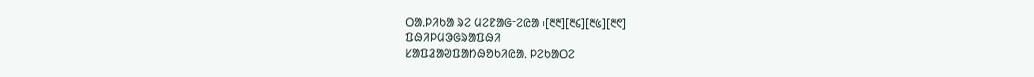ᱛᱟᱹᱞᱤᱠᱟ ᱨᱮ ᱢᱮᱱᱟᱜᱼᱮᱭᱟ ᱾[᱓᱓][᱓᱔][᱓᱕][᱓᱖]
ᱯᱷᱤᱞᱢᱳᱜᱨᱟᱯᱷᱤ
ᱥᱟᱯᱲᱟᱣᱯᱟᱴᱷᱚᱠᱤᱭᱟᱹ ᱞᱮᱠᱟᱛᱮ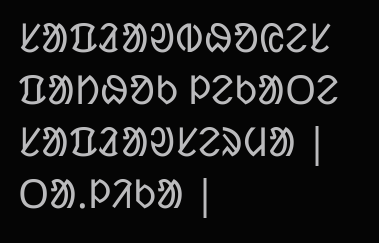ᱥᱟᱯᱲᱟᱣᱵᱷᱚᱭᱮᱥ ᱯᱟᱴᱷᱚᱠ ᱞᱮᱠᱟᱛᱮ
ᱥᱟᱯᱲᱟᱣᱥᱮᱨᱢᱟ | ᱛᱟᱹᱞᱤᱠᱟ |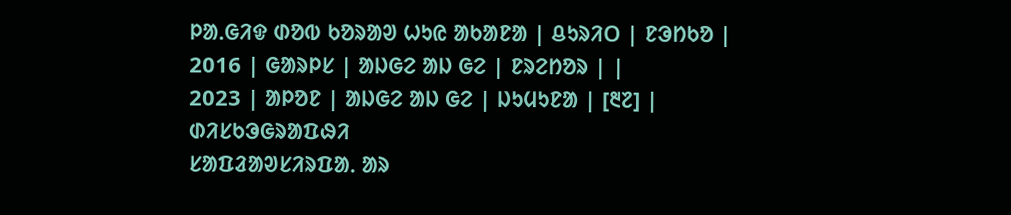ᱞᱟᱹᱜᱤᱫ ᱰᱚᱵ ᱠᱚᱨᱟᱣ ᱦᱩᱭ ᱟᱠᱟᱱᱟ | ᱪᱩᱨᱤᱛ | ᱱᱳᱴᱠᱚ |
2016 | ᱜᱟᱨᱞᱥ | ᱟᱡᱜᱮ ᱟᱡ ᱜᱮ | ᱱᱨᱮᱴᱚᱨ | |
2023 | ᱟᱞᱚᱱ | ᱟᱡᱜᱮ ᱟᱡ ᱜᱮ | ᱡᱩᱢᱩᱱᱟ | [᱓᱗] |
ᱰᱤᱥᱠᱳᱜᱨᱟᱯᱷᱤ
ᱥᱟᱯᱲᱟᱣᱥᱤᱨᱯᱟᱹ ᱟᱨ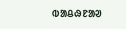ᱵᱟᱪᱷᱱᱟᱣ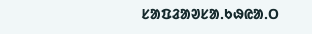ᱥᱟᱯᱲᱟᱣᱥᱟᱹᱠᱷᱭᱟᱹᱛ